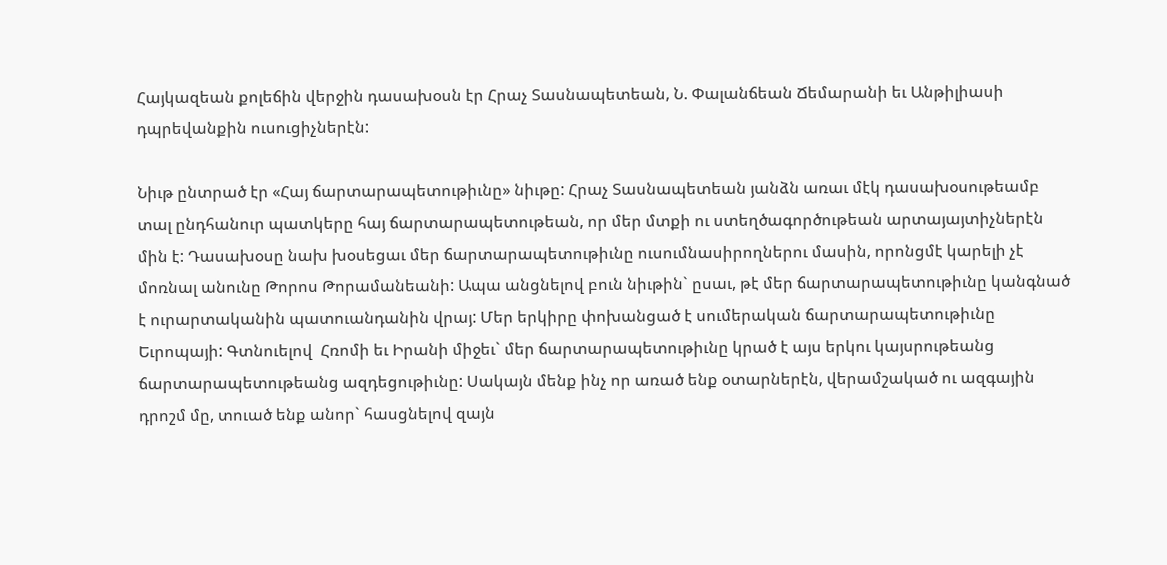Հայկազեան քոլեճին վերջին դասախօսն էր Հրաչ Տասնապետեան, Ն. Փալանճեան Ճեմարանի եւ Անթիլիասի դպրեվանքին ուսուցիչներէն:

Նիւթ ընտրած էր «Հայ ճարտարապետութիւնը» նիւթը: Հրաչ Տասնապետեան յանձն առաւ մէկ դասախօսութեամբ տալ ընդհանուր պատկերը հայ ճարտարապետութեան, որ մեր մտքի ու ստեղծագործութեան արտայայտիչներէն մին է: Դասախօսը նախ խօսեցաւ մեր ճարտարապետութիւնը ուսումնասիրողներու մասին, որոնցմէ կարելի չէ մոռնալ անունը Թորոս Թորամանեանի: Ապա անցնելով բուն նիւթին` ըսաւ, թէ մեր ճարտարապետութիւնը կանգնած է ուրարտականին պատուանդանին վրայ: Մեր երկիրը փոխանցած է սումերական ճարտարապետութիւնը Եւրոպայի: Գտնուելով  Հռոմի եւ Իրանի միջեւ` մեր ճարտարապետութիւնը կրած է այս երկու կայսրութեանց ճարտարապետութեանց ազդեցութիւնը: Սակայն մենք ինչ որ առած ենք օտարներէն, վերամշակած ու ազգային դրոշմ մը, տուած ենք անոր` հասցնելով զայն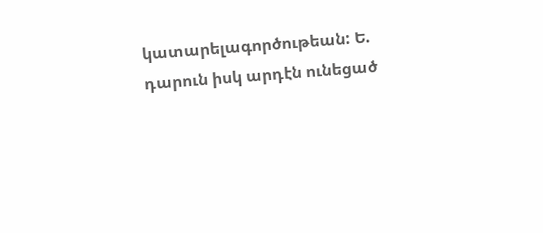կատարելագործութեան: Ե. դարուն իսկ արդէն ունեցած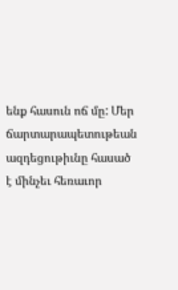ենք հասուն ոճ մը: Մեր ճարտարապետութեան ազդեցութիւնը հասած է մինչեւ հեռաւոր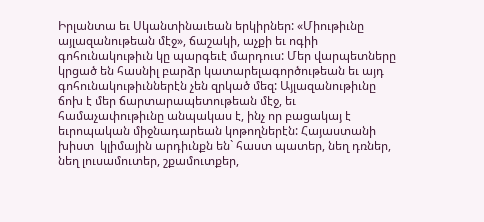Իրլանտա եւ Սկանտինաւեան երկիրներ: «Միութիւնը այլազանութեան մէջ», ճաշակի, աչքի եւ ոգիի գոհունակութիւն կը պարգեւէ մարդուս: Մեր վարպետները կրցած են հասնիլ բարձր կատարելագործութեան եւ այդ գոհունակութիւններէն չեն զրկած մեզ: Այլազանութիւնը ճոխ է մեր ճարտարապետութեան մէջ, եւ համաչափութիւնը անպակաս է, ինչ որ բացակայ է եւրոպական միջնադարեան կոթողներէն: Հայաստանի խիստ  կլիմային արդիւնքն են` հաստ պատեր, նեղ դռներ, նեղ լուսամուտեր, շքամուտքեր,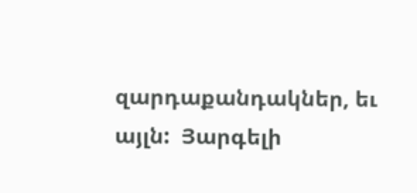զարդաքանդակներ, եւ այլն:  Յարգելի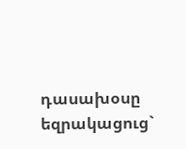դասախօսը եզրակացուց`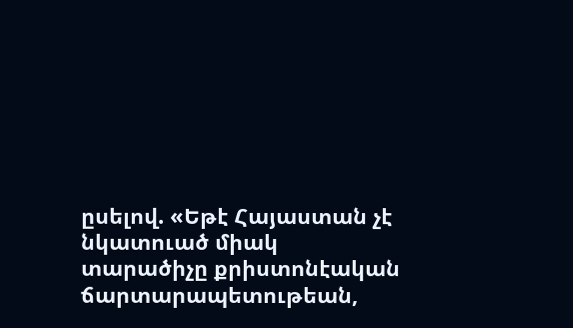ըսելով. «Եթէ Հայաստան չէ նկատուած միակ տարածիչը քրիստոնէական ճարտարապետութեան,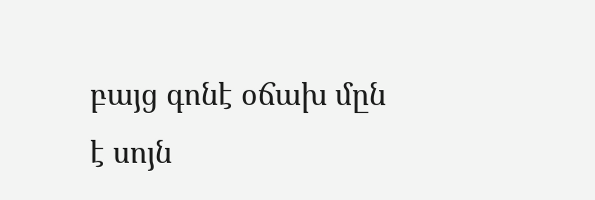բայց գոնէ օճախ մըն է սոյն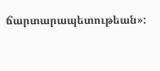ճարտարապետութեան»: